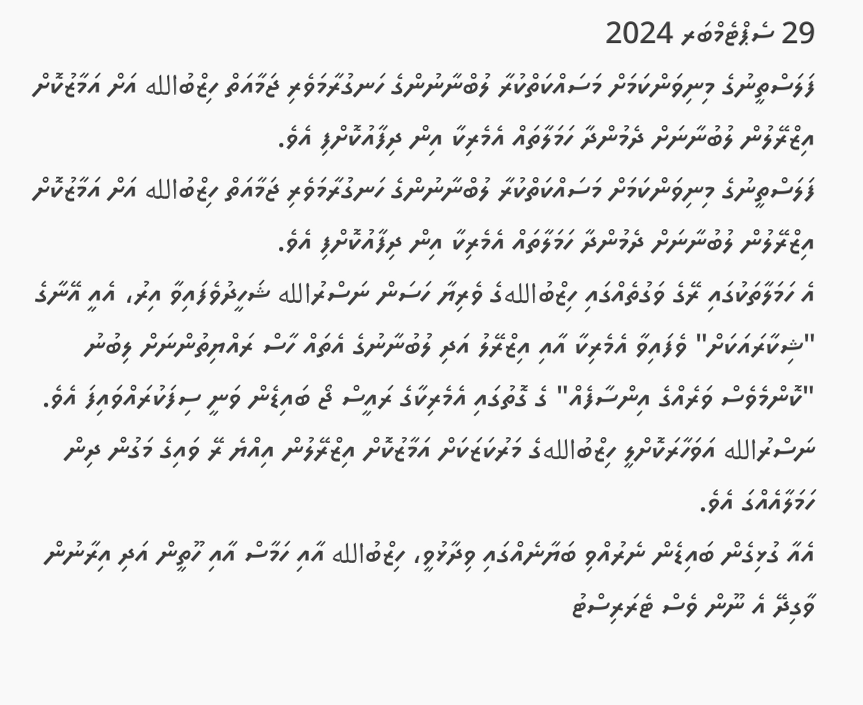29 ސެޕްޓެމްބަރ 2024
ފަލަސްތީނުގެ މިނިވަންކަމަށް މަސައްކަތްކުރާ ލުބްނާނުންގެ ހަނގުރާމަވެރި ޖަމާއަތް ހިޒްބުالله އަށް އަމާޒުކޮށް އިޒްރޭލުން ލުބުނާނަށް ދެމުންދާ ހަމަލާތައް އެމެރިކާ އިން ދިފާއުކޮށްފި އެވެ.
ފަލަސްތީނުގެ މިނިވަންކަމަށް މަސައްކަތްކުރާ ލުބްނާނުންގެ ހަނގުރާމަވެރި ޖަމާއަތް ހިޒްބުالله އަށް އަމާޒުކޮށް އިޒްރޭލުން ލުބުނާނަށް ދެމުންދާ ހަމަލާތައް އެމެރިކާ އިން ދިފާއުކޮށްފި އެވެ.
އެ ހަމަލާތަކުގައި ރޭގެ ވަގުތެއްގައި ހިޒްބުاللهގެ ވެރިޔާ ހަސަން ނަސްރުالله ޝަހީދުވެފައިވާ އިރު، އެއީ އޭނާގެ "ޝިކާރައަކަށް" ވެފައިވާ އެމެރިކާ އާއި އިޒްރޭލު އަދި ލުބުނާނުގެ އެތައް ހާސް ރައްޔިތުންނަށް ލިބުނު "ކޮންމެވެސް ވަރެއްގެ އިންސާފެއް" ގެ ގޮތުގައި އެމެރިކާގެ ރައީސް ޖޯ ބައިޑެން ވަނީ ސިފަކުރައްވައިފަ އެވެ.
ނަސްރުالله އަވަހާރަކޮށްލީ ހިޒްބުاللهގެ މަރުކަޒަކަށް އަމާޒުކޮށް އިޒްރޭލުން އިއްޔެ ރޭ ވައިގެ މަގުން ދިން ހަމަލާއެއްގަ އެވެ.
އެއާ ގުޅިގެން ބައިޑެން ނެރުއްވި ބަޔާނެއްގައި ވިދާޅުވީ، ހިޒްބުالله އާއި ހަމާސް އާއި ހޫތީން އަދި އިރާނުން ވާގިދޭ އެ ނޫން ވެސް ޓެރަރިސްޓު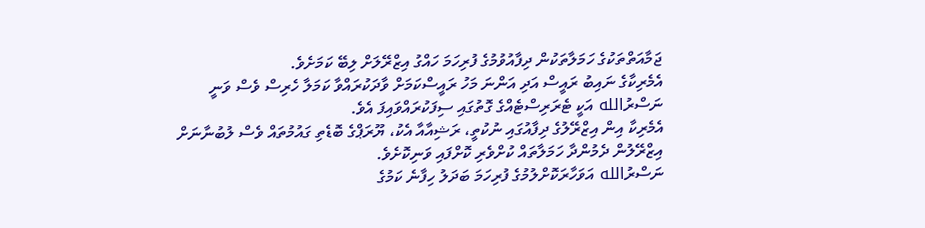ޖަމާއަތްތަކުގެ ހަމަލާތަކުން ދިފާއުވުމުގެ ފުރިހަމަ ހައްގު އިޒްރޭލަށް ލިބޭ ކަމަށެވެ.
އެމެރިކާގެ ނައިބު ރައީސް އަދި އަންނަ މަހު ރައީސްކަމަށް ވާދަކުރައްވާ ކަމަލާ ހެރިސް ވެސް ވަނީ ނަސްރުالله އަކީ ޓެރަރިސްޓެއްގެ ގޮތުގައި ސިފަކުރައްވައިފަ އެވެ.
އެމެރިކާ އިން އިޒްރޭލުގެ ދިފާއުގައި ނުކުތީ، ރަޝިއާއާ އެކު، ޔޫރަޕްގެ ބޮޑެތި ގައުމުތައް ވެސް ލުބުނާނަށް އިޒްރޭލުން ދެމުންދާ ހަމަލާތައް ކުށްވެރި ކޮށްފައި ވަނިކޮށެވެ.
ނަސްރުالله އަވަހާރަކޮށްލުމުގެ ފުރިހަމަ ބަދަލު ހިފާނެ ކަމުގެ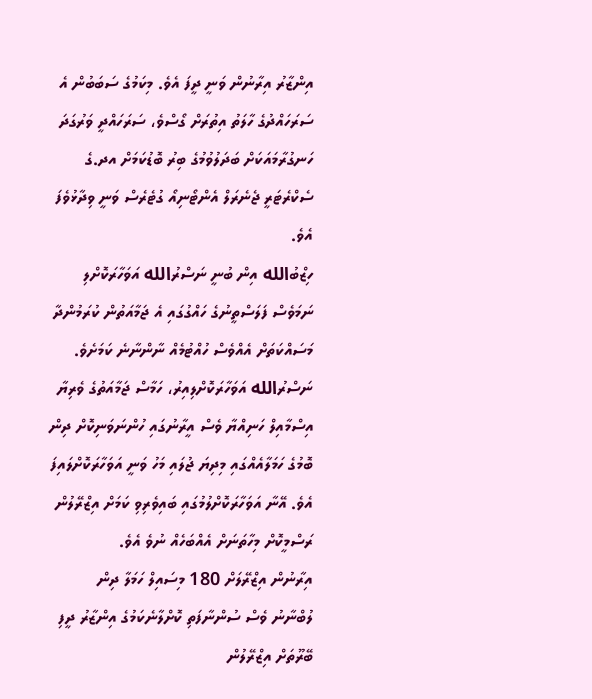އިންޒާރު އިރާނުން ވަނީ ދީފަ އެވެ. މިކަމުގެ ސަބަބުން އެ ސަރަހައްދުގެ ހާލަތު އިތުރަށް ގޯސްވެ، ސަރަހައްދީ ވަރުގަދަ ހަނގުރާމައަކަށް ބަދަލުވުމުގެ ބިރު ބޮޑުކަމަށް އދ.ގެ ސެކްރެޓަރީ ޖެނެރަލް އެންޓޯނިއޯ ގުޓެރެސް ވަނީ ވިދާޅުވެފަ އެވެ.
ހިޒްބުالله އިން ބުނީ ނަސްރުالله އަވަހާރަކޮށްލި ނަމަވެސް ފަލަސްތީނުގެ ހައްގުގައި އެ ޖަމާއަތުން ކުރަމުންދާ މަސައްކަތަށް އެއްވެސް ހުއްޓުމެއް ނާންނާނެ ކަމަށެވެ.
ނަސްރުالله އަވަހާރަކޮށްލިއިރު، ހަމާސް ޖަމާއަތުގެ ވެރިޔާ އިސްމާއިލް ހަނިއްޔާ ވެސް އީރާނުގައި ހުންނަވަނިކޮށް ދިން ބޮމުގެ ހަމަލާއެއްގައި މިދިޔަ ޖުލައި މަހު ވަނީ އަވަހާރަކޮށްލައިފަ އެވެ. އޭނާ އަވަހާރަކޮށްލުމުގައި ބައިވެރިވި ކަމަށް އިޒްރޭލުން ރަސްމީކޮށް މިހާތަނަށް އެއްބަހެއް ނުވެ އެވެ.
އިރާނުން އިޒްރޭލަށް 180 މިސައިލް ހަމަލާ ދިން
ލުބްނާނު ވެސް ސުންނާފަތި ކޮށްލާނެކަމުގެ އިންޒާރު ދީފި
ބޭރޫތަށް އިޒްރޭލުން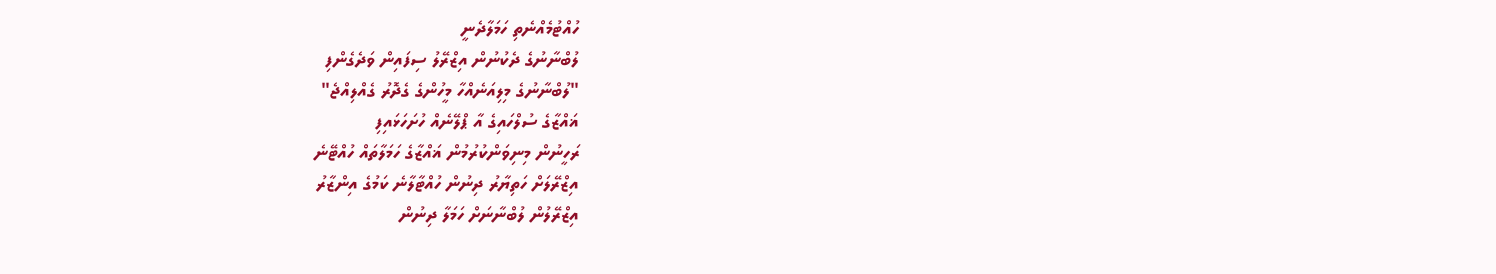ހުއްޓުމެއްނެތި ހަމަލާދެނީ
ލުބްނާނުގެ ދެކުނުން އިޒްރޭލު ސިފައިން ވަދެގެންފި
"ލުބްނާނުގެ މިލިއަނެއްހާ މީހުންގެ ގެދޮރު ގެއްލިއްޖެ"
ޣައްޒާގެ ސުލްހައިގެ އާ ޕްލޭނެއް ހުށަހަޅައިފި
ރަހީނުން މިނިވަންކުރުމުން ޣައްޒާގެ ހަމަލާތައް ހުއްޓޭނެ
އިޒްރޭލަށް ހަތިޔާރު ދިނުން ހުއްޓާލާނެ ކަމުގެ އިންޒާރު
އިޒްރޭލުން ލުބްނާނަށް ހަމަލާ ދިނުން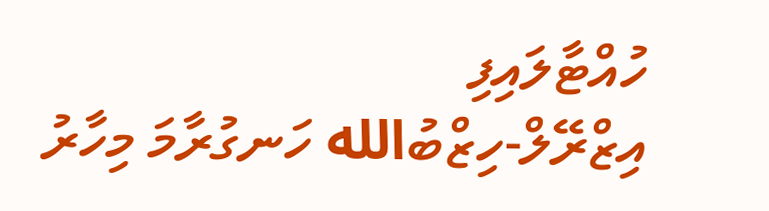ހުއްޓާލައިފި
އިޒްރޭލް-ހިޒްބުالله ހަނގުރާމަ މިހާރު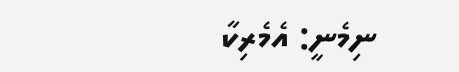ނިމެނީ: އެމެރިކާ